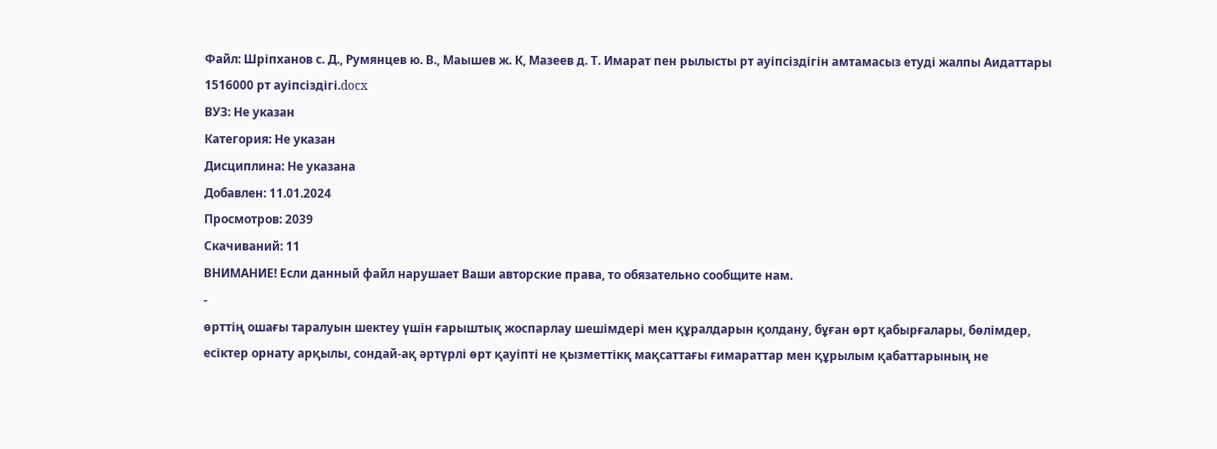Файл: Шріпханов с. Д., Румянцев ю. В., Маышев ж. К, Мазеев д. Т. Имарат пен рылысты рт ауіпсіздігін амтамасыз етуді жалпы Аидаттары 1516000 рт ауіпсіздігі.docx
ВУЗ: Не указан
Категория: Не указан
Дисциплина: Не указана
Добавлен: 11.01.2024
Просмотров: 2039
Скачиваний: 11
ВНИМАНИЕ! Если данный файл нарушает Ваши авторские права, то обязательно сообщите нам.
-
өрттің ошағы таралуын шектеу үшін ғарыштық жоспарлау шешімдері мен құралдарын қолдану, бұған өрт қабырғалары, бөлімдер, есіктер орнату арқылы, сондай-ақ әртүрлі өрт қауіпті не қызметтікқ мақсаттағы ғимараттар мен құрылым қабаттарының не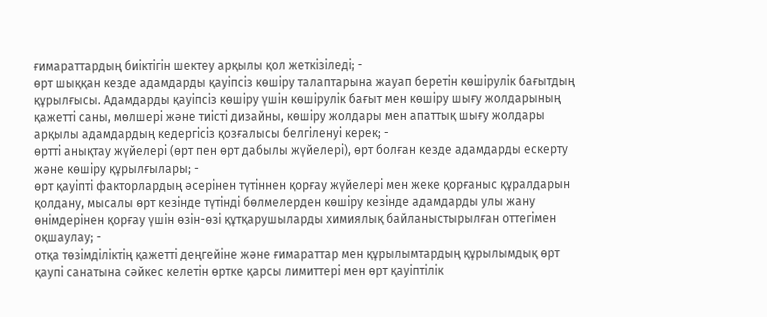ғимараттардың биіктігін шектеу арқылы қол жеткізіледі; -
өрт шыққан кезде адамдарды қауіпсіз көшіру талаптарына жауап беретін көшірулік бағытдың құрылғысы. Адамдарды қауіпсіз көшіру үшін көшірулік бағыт мен көшіру шығу жолдарының қажетті саны, мөлшері және тиісті дизайны, көшіру жолдары мен апаттық шығу жолдары арқылы адамдардың кедергісіз қозғалысы белгіленуі керек; -
өртті анықтау жүйелері (өрт пен өрт дабылы жүйелері), өрт болған кезде адамдарды ескерту және көшіру құрылғылары; -
өрт қауіпті факторлардың әсерінен түтіннен қорғау жүйелері мен жеке қорғаныс құралдарын қолдану, мысалы өрт кезінде түтінді бөлмелерден көшіру кезінде адамдарды улы жану өнімдерінен қорғау үшін өзін-өзі құтқарушыларды химиялық байланыстырылған оттегімен оқшаулау; -
отқа төзімділіктің қажетті деңгейіне және ғимараттар мен құрылымтардың құрылымдық өрт қаупі санатына сәйкес келетін өртке қарсы лимиттері мен өрт қауіптілік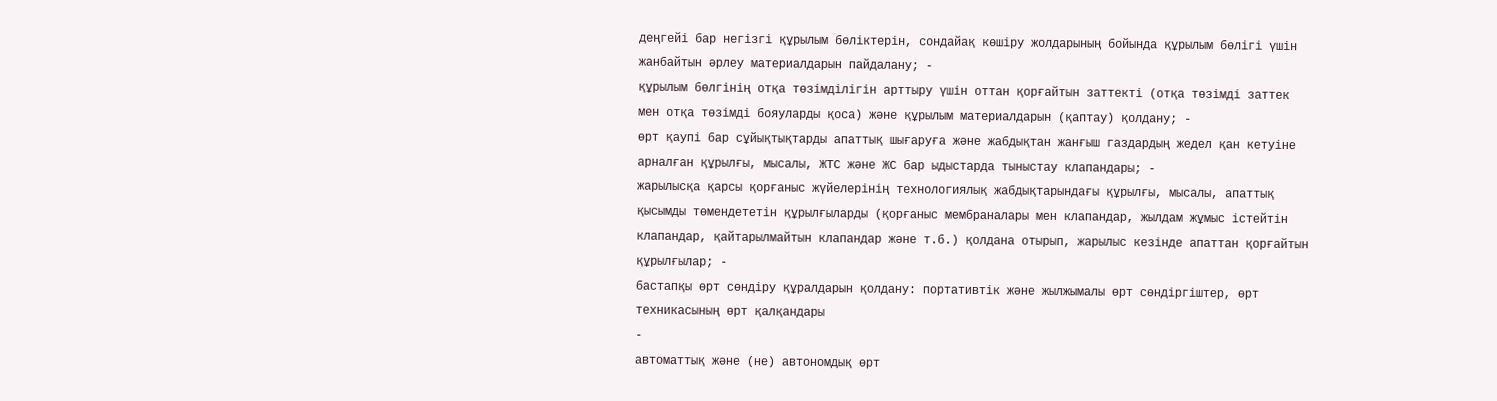деңгейі бар негізгі құрылым бөліктерін, сондайақ көшіру жолдарының бойында құрылым бөлігі үшін жанбайтын әрлеу материалдарын пайдалану; -
құрылым бөлгінің отқа төзімділігін арттыру үшін оттан қорғайтын заттекті (отқа төзімді заттек мен отқа төзімді бояуларды қоса) және құрылым материалдарын (қаптау) қолдану; -
өрт қаупі бар сұйықтықтарды апаттық шығаруға және жабдықтан жанғыш газдардың жедел қан кетуіне арналған құрылғы, мысалы, ЖТС және ЖС бар ыдыстарда тыныстау клапандары; -
жарылысқа қарсы қорғаныс жүйелерінің технологиялық жабдықтарындағы құрылғы, мысалы, апаттық қысымды төмендететін құрылғыларды (қорғаныс мембраналары мен клапандар, жылдам жұмыс істейтін клапандар, қайтарылмайтын клапандар және т.б.) қолдана отырып, жарылыс кезінде апаттан қорғайтын құрылғылар; -
бастапқы өрт сөндіру құралдарын қолдану: портативтік және жылжымалы өрт сөндіргіштер, өрт техникасының өрт қалқандары
-
автоматтық және (не) автономдық өрт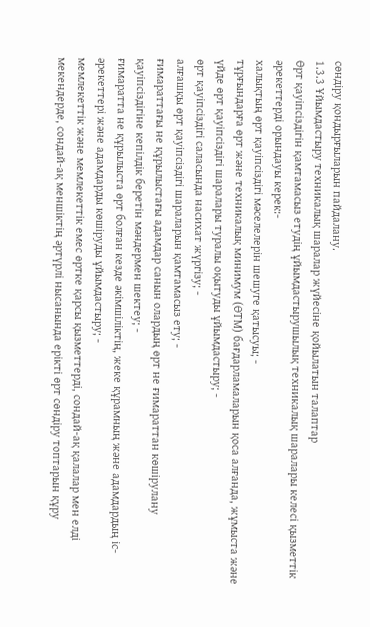сөндіру қондырғыларын пайдалану.
1.3.3 Ұйымдастыру техникалық шаралар жүйесіне қойылатын талаптар
Өрт қауіпсіздігін қамтамасыз етудің ұйымдастырушылық техникалық шаралары келесі қызметтік әрекеттерді орындауы керек:-
халықтың өрт қауіпсіздігі мәселелерін шешуге қатысуы; -
тұрғындарға өрт және техникалық минимум (ӨТМ) бағдарламаларын қоса алғанда, жұмыста және үйде өрт қауіпсіздігі шаралары туралы оқытуды ұйымдастыру; -
өрт қауіпсіздігі саласында насихат жүргізу; -
алғашқы өрт қауіпсіздігі шараларын қамтамасыз ету; -
ғимараттағы не құрылыстағы адамдар санын олардың өрт не ғимараттан көшірулану қауіпсіздігіне кепілдік беретін мәндермен шектеу; -
ғимаратта не құрылыста өрт болған кезде әкімшіліктің, жеке құрамның және адамдардың іс-әрекеттері және адамдарды көшіруды ұйымдастыру; -
мемлекеттік және мемлекеттік емес өртке қарсы қызметтерді, сондай-ақ қалалар мен елді мекендерде, сондай-ақ меншіктің әртүрлі нысанында ерікті өрт сөндіру топтарын құру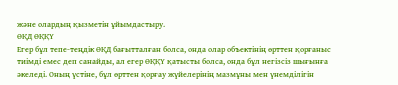және олардың қызметін ұйымдастыру.
ӨҚД ӨҚҚҮ
Егер бұл тепе-теңдік ӨҚД бағытталған болса, онда олар объектінің өрттен қорғаныс тиімді емес деп санайды, ал егер ӨҚҚҮ қатысты болса, онда бұл негізсіз шығынға әкеледі. Оның үстіне, бұл өрттен қорғау жүйелерінің мазмұны мен үнемділігін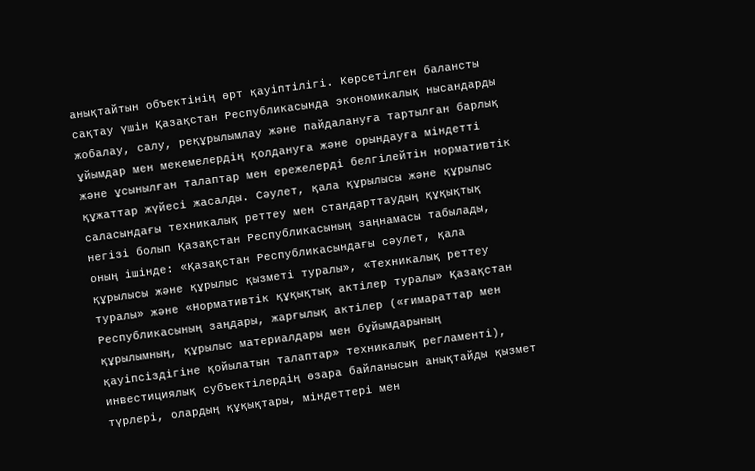анықтайтын объектінің өрт қауіптілігі. Көрсетілген балансты сақтау үшін Қазақстан Республикасында экономикалық нысандарды жобалау, салу, реқұрылымлау және пайдалануға тартылған барлық ұйымдар мен мекемелердің қолдануға және орындауға міндетті және ұсынылған талаптар мен ережелерді белгілейтін нормативтік құжаттар жүйесі жасалды. Сәулет, қала құрылысы және құрылыс саласындағы техникалық реттеу мен стандарттаудың құқықтық негізі болып Қазақстан Республикасының заңнамасы табылады, оның ішінде: «Қазақстан Республикасындағы сәулет, қала құрылысы және құрылыс қызметі туралы», «Техникалық реттеу туралы» және «Нормативтік құқықтық актілер туралы» Қазақстан Республикасының заңдары, жарғылық актілер («ғимараттар мен құрылымның, құрылыс материалдары мен бұйымдарының қауіпсіздігіне қойылатын талаптар» техникалық регламенті), инвестициялық субъектілердің өзара байланысын анықтайды қызмет түрлері, олардың құқықтары, міндеттері мен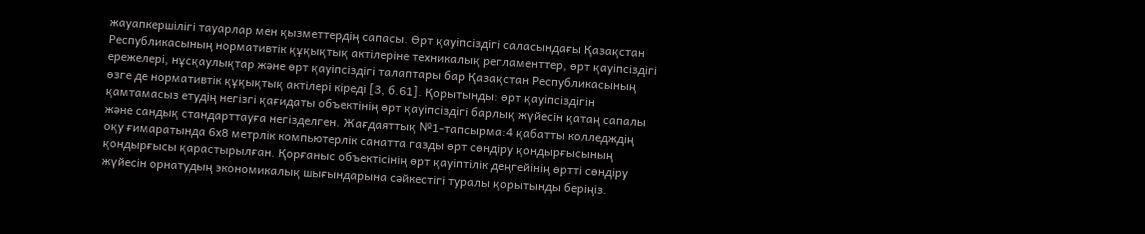жауапкершілігі тауарлар мен қызметтердің сапасы. Өрт қауіпсіздігі саласындағы Қазақстан Республикасының нормативтік құқықтық актілеріне техникалық регламенттер, өрт қауіпсіздігі ережелері, нұсқаулықтар және өрт қауіпсіздігі талаптары бар Қазақстан Республикасының өзге де нормативтік құқықтық актілері кіреді [3, б.61]. Қорытынды: өрт қауіпсіздігін қамтамасыз етудің негізгі қағидаты объектінің өрт қауіпсіздігі барлық жүйесін қатаң сапалы және сандық стандарттауға негізделген. Жағдаяттық №1-тапсырма:4 қабатты колледждің оқу ғимаратында 6х8 метрлік компьютерлік санатта газды өрт сөндіру қондырғысының қондырғысы қарастырылған. Қорғаныс объектісінің өрт қауіптілік деңгейінің өртті сөндіру жүйесін орнатудың экономикалық шығындарына сәйкестігі туралы қорытынды беріңіз.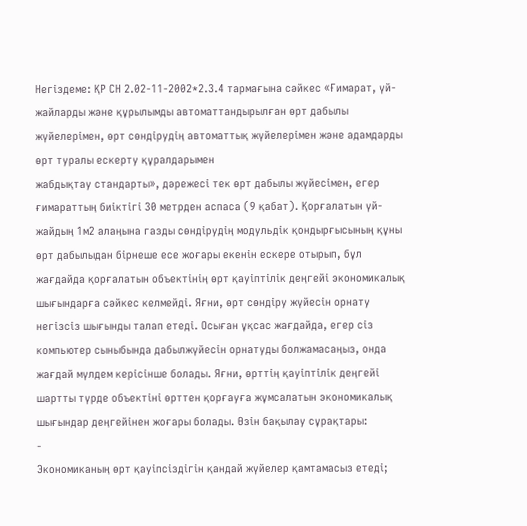Негіздеме: ҚР СН 2.02-11-2002*2.3.4 тармағына сәйкес «Ғимарат, үй-жайларды және құрылымды автоматтандырылған өрт дабылы жүйелерімен, өрт сөндірудің автоматтық жүйелерімен және адамдарды өрт туралы ескерту құралдарымен
жабдықтау стандарты», дәрежесі тек өрт дабылы жүйесімен, егер ғимараттың биіктігі 30 метрден аспаса (9 қабат). Қорғалатын үй-жайдың 1м2 алаңына газды сөндірудің модульдік қондырғысының құны өрт дабылыдан бірнеше есе жоғары екенін ескере отырып, бұл жағдайда қорғалатын объектінің өрт қауіптілік деңгейі экономикалық шығындарға сәйкес келмейді. Яғни, өрт сөндіру жүйесін орнату негізсіз шығынды талап етеді. Осыған ұқсас жағдайда, егер сіз компьютер сыныбында дабылжүйесін орнатуды болжамасаңыз, онда жағдай мүлдем керісінше болады. Яғни, өрттің қауіптілік деңгейі шартты түрде объектіні өрттен қорғауға жұмсалатын экономикалық шығындар деңгейінен жоғары болады. Өзін бақылау сұрақтары:
-
Экономиканың өрт қауіпсіздігін қандай жүйелер қамтамасыз етеді;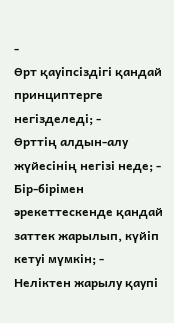-
Өрт қауіпсіздігі қандай принциптерге негізделеді; -
Өрттің алдын-алу жүйесінің негізі неде; -
Бір-бірімен әрекеттескенде қандай заттек жарылып, күйіп кетуі мүмкін; -
Неліктен жарылу қаупі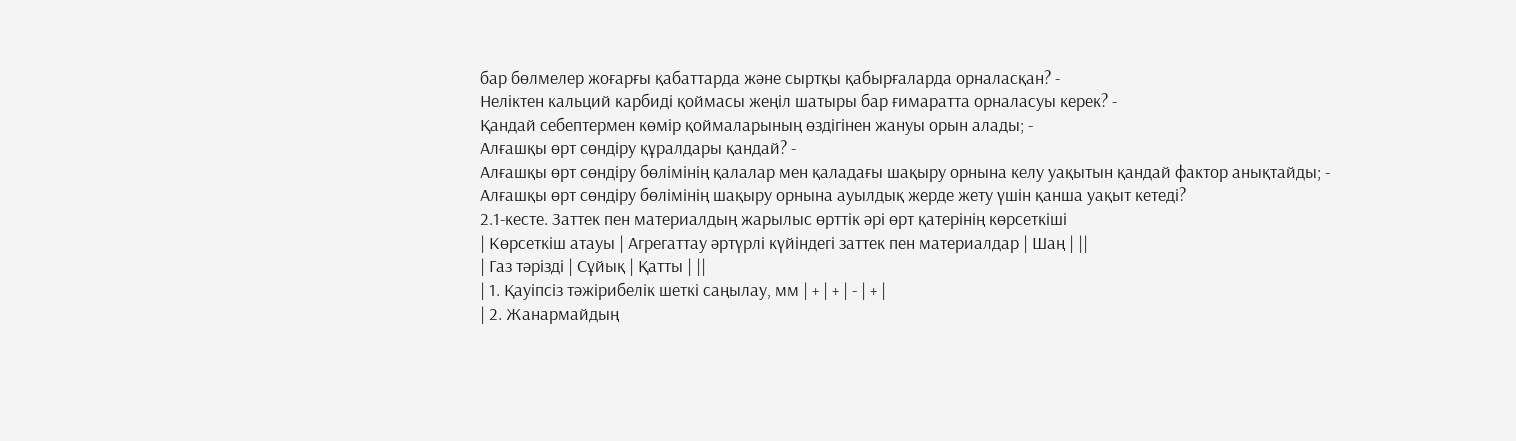бар бөлмелер жоғарғы қабаттарда және сыртқы қабырғаларда орналасқан? -
Неліктен кальций карбиді қоймасы жеңіл шатыры бар ғимаратта орналасуы керек? -
Қандай себептермен көмір қоймаларының өздігінен жануы орын алады; -
Алғашқы өрт сөндіру құралдары қандай? -
Алғашқы өрт сөндіру бөлімінің қалалар мен қаладағы шақыру орнына келу уақытын қандай фактор анықтайды; -
Алғашқы өрт сөндіру бөлімінің шақыру орнына ауылдық жерде жету үшін қанша уақыт кетеді?
2.1-кесте. Заттек пен материалдың жарылыс өрттік әрі өрт қатерінің көрсеткіші
| Көрсеткіш атауы | Агрегаттау әртүрлі күйіндегі заттек пен материалдар | Шаң | ||
| Газ тәрізді | Сұйық | Қатты | ||
| 1. Қауіпсіз тәжірибелік шеткі саңылау, мм | + | + | - | + |
| 2. Жанармайдың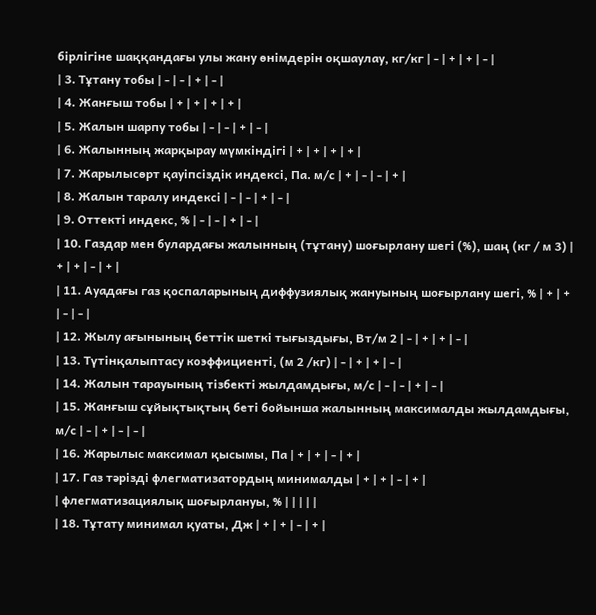бірлігіне шаққандағы улы жану өнімдерін оқшаулау, кг/кг | - | + | + | - |
| 3. Тұтану тобы | - | - | + | - |
| 4. Жанғыш тобы | + | + | + | + |
| 5. Жалын шарпу тобы | - | - | + | - |
| 6. Жалынның жарқырау мүмкіндігі | + | + | + | + |
| 7. Жарылысөрт қауіпсіздік индексі, Па. м/с | + | - | - | + |
| 8. Жалын таралу индексі | - | - | + | - |
| 9. Оттекті индекс, % | - | - | + | - |
| 10. Газдар мен булардағы жалынның (тұтану) шоғырлану шегі (%), шаң (кг / м 3) | + | + | - | + |
| 11. Ауадағы газ қоспаларының диффузиялық жануының шоғырлану шегі, % | + | + | - | - |
| 12. Жылу ағынының беттік шеткі тығыздығы, Вт/м 2 | - | + | + | - |
| 13. Түтінқалыптасу коэффициенті, (м 2 /кг) | - | + | + | - |
| 14. Жалын тарауының тізбекті жылдамдығы, м/с | - | - | + | - |
| 15. Жанғыш сұйықтықтың беті бойынша жалынның максималды жылдамдығы, м/с | - | + | - | - |
| 16. Жарылыс максимал қысымы, Па | + | + | - | + |
| 17. Газ тәрізді флегматизатордың минималды | + | + | - | + |
| флегматизациялық шоғырлануы, % | | | | |
| 18. Тұтату минимал қуаты, Дж | + | + | - | + |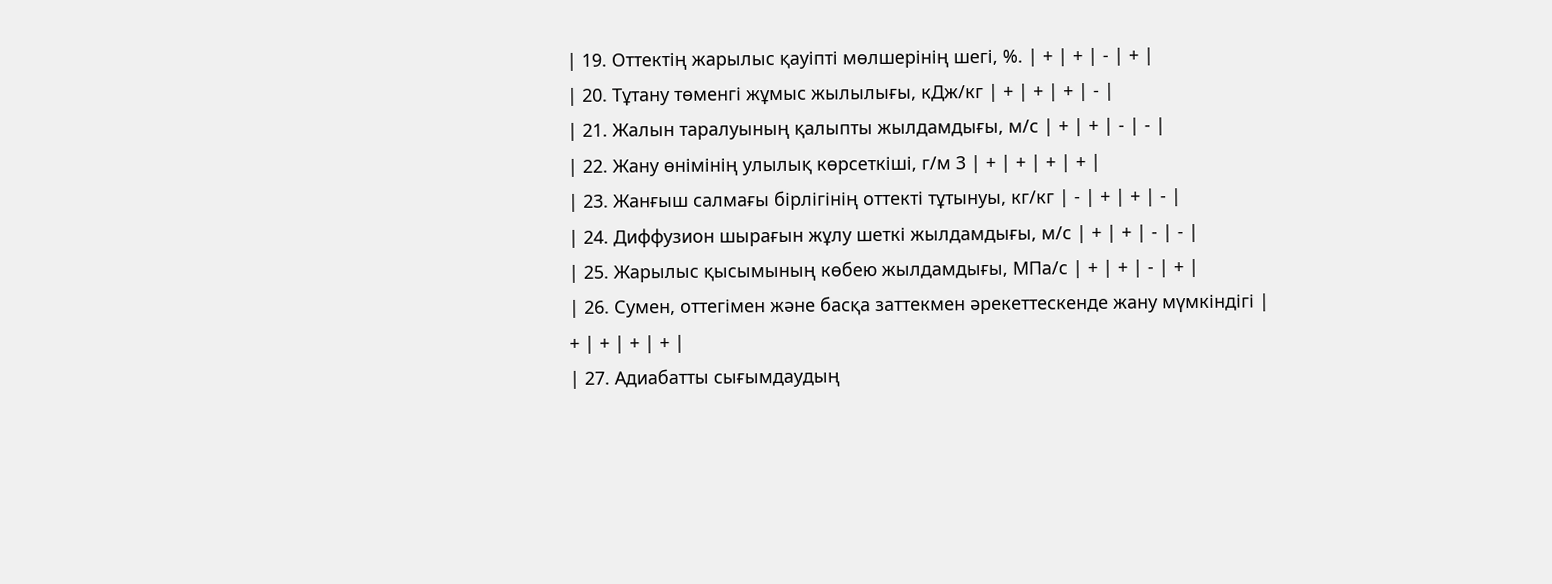| 19. Оттектің жарылыс қауіпті мөлшерінің шегі, %. | + | + | - | + |
| 20. Тұтану төменгі жұмыс жылылығы, кДж/кг | + | + | + | - |
| 21. Жалын таралуының қалыпты жылдамдығы, м/с | + | + | - | - |
| 22. Жану өнімінің улылық көрсеткіші, г/м 3 | + | + | + | + |
| 23. Жанғыш салмағы бірлігінің оттекті тұтынуы, кг/кг | - | + | + | - |
| 24. Диффузион шырағын жұлу шеткі жылдамдығы, м/с | + | + | - | - |
| 25. Жарылыс қысымының көбею жылдамдығы, МПа/с | + | + | - | + |
| 26. Сумен, оттегімен және басқа заттекмен әрекеттескенде жану мүмкіндігі | + | + | + | + |
| 27. Адиабатты сығымдаудың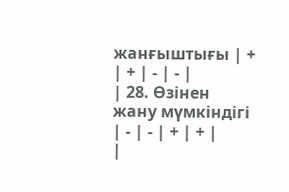жанғыштығы | + | + | - | - |
| 28. Өзінен жану мүмкіндігі | - | - | + | + |
|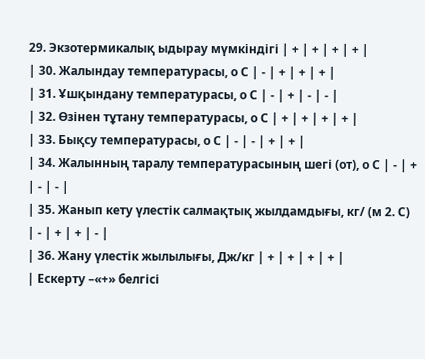29. Экзотермикалық ыдырау мүмкіндігі | + | + | + | + |
| 30. Жалындау температурасы, о С | - | + | + | + |
| 31. Ұшқындану температурасы, о С | - | + | - | - |
| 32. Өзінен тұтану температурасы, о С | + | + | + | + |
| 33. Бықсу температурасы, о С | - | - | + | + |
| 34. Жалынның таралу температурасының шегі (от), о С | - | + | - | - |
| 35. Жанып кету үлестік салмақтық жылдамдығы, кг/ (м 2. С) | - | + | + | - |
| 36. Жану үлестік жылылығы, Дж/кг | + | + | + | + |
| Ескерту –«+» белгісі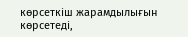көрсеткіш жарамдылығын көрсетеді,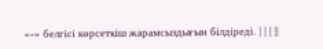«-» белгісі көрсеткіш жарамсыздығын білдіреді. | | | ||